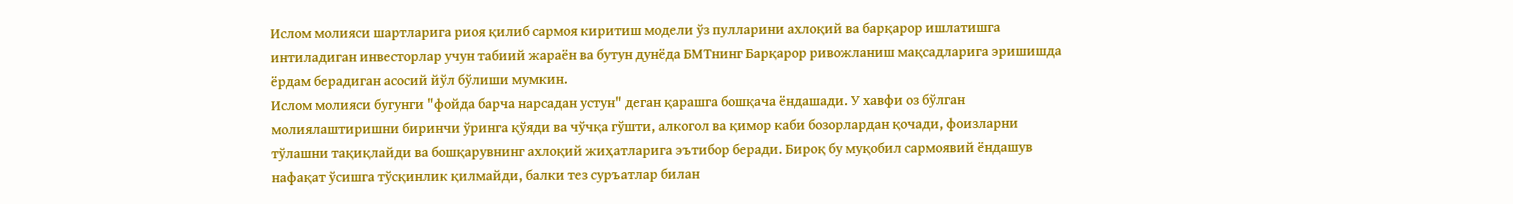Ислом молияси шартларига риоя қилиб сармоя киритиш модели ўз пулларини ахлоқий ва барқарор ишлатишга интиладиган инвесторлар учун табиий жараён ва бутун дунёда БМТнинг Барқарор ривожланиш мақсадларига эришишда ёрдам берадиган асосий йўл бўлиши мумкин.
Ислом молияси бугунги "фойда барча нарсадан устун" деган қарашга бошқача ёндашади. У хавфи оз бўлган молиялаштиришни биринчи ўринга қўяди ва чўчқа гўшти, алкогол ва қимор каби бозорлардан қочади, фоизларни тўлашни тақиқлайди ва бошқарувнинг ахлоқий жиҳатларига эътибор беради. Бироқ бу муқобил сармоявий ёндашув нафақат ўсишга тўсқинлик қилмайди, балки тез суръатлар билан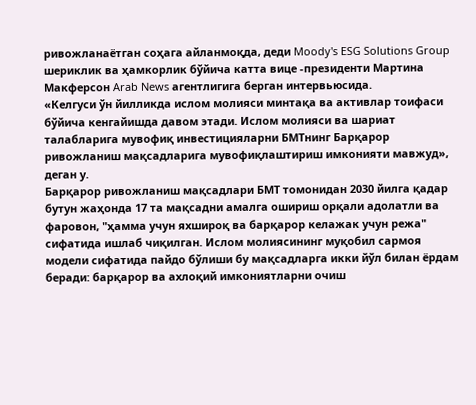ривожланаётган соҳага айланмоқда, деди Moody's ESG Solutions Group шериклик ва ҳамкорлик бўйича катта вице -президенти Мартина Макферсон Arab News агентлигига берган интервьюсида.
«Келгуси ўн йилликда ислом молияси минтақа ва активлар тоифаси бўйича кенгайишда давом этади. Ислом молияси ва шариат талабларига мувофиқ инвестицияларни БМТнинг Барқарор ривожланиш мақсадларига мувофиқлаштириш имконияти мавжуд», деган у.
Барқарор ривожланиш мақсадлари БМТ томонидан 2030 йилга қадар бутун жаҳонда 17 та мақсадни амалга ошириш орқали адолатли ва фаровон, "ҳамма учун яхшироқ ва барқарор келажак учун режа" сифатида ишлаб чиқилган. Ислом молиясининг муқобил сармоя модели сифатида пайдо бўлиши бу мақсадларга икки йўл билан ёрдам беради: барқарор ва ахлоқий имкониятларни очиш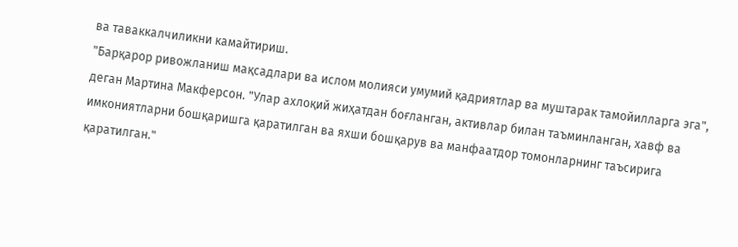ва таваккалчиликни камайтириш.
"Барқарор ривожланиш мақсадлари ва ислом молияси умумий қадриятлар ва муштарак тамойилларга эга", деган Мартина Макферсон. "Улар ахлоқий жиҳатдан боғланган, активлар билан таъминланган, хавф ва имкониятларни бошқаришга қаратилган ва яхши бошқарув ва манфаатдор томонларнинг таъсирига қаратилган."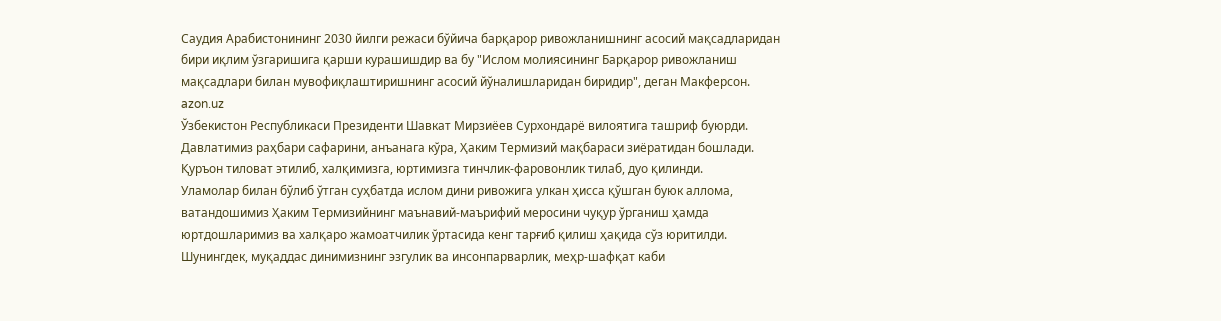Саудия Арабистонининг 2030 йилги режаси бўйича барқарор ривожланишнинг асосий мақсадларидан бири иқлим ўзгаришига қарши курашишдир ва бу "Ислом молиясининг Барқарор ривожланиш мақсадлари билан мувофиқлаштиришнинг асосий йўналишларидан биридир", деган Макферсон.
azon.uz
Ўзбекистон Республикаси Президенти Шавкат Мирзиёев Сурхондарё вилоятига ташриф буюрди. Давлатимиз раҳбари сафарини, анъанага кўра, Ҳаким Термизий мақбараси зиёратидан бошлади.
Қуръон тиловат этилиб, халқимизга, юртимизга тинчлик-фаровонлик тилаб, дуо қилинди.
Уламолар билан бўлиб ўтган суҳбатда ислом дини ривожига улкан ҳисса қўшган буюк аллома, ватандошимиз Ҳаким Термизийнинг маънавий-маърифий меросини чуқур ўрганиш ҳамда юртдошларимиз ва халқаро жамоатчилик ўртасида кенг тарғиб қилиш ҳақида сўз юритилди.
Шунингдек, муқаддас динимизнинг эзгулик ва инсонпарварлик, меҳр-шафқат каби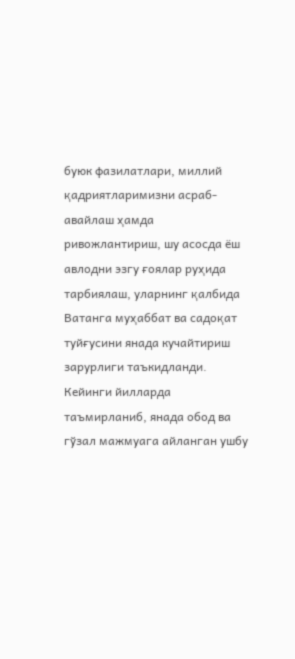буюк фазилатлари, миллий қадриятларимизни асраб-авайлаш ҳамда ривожлантириш, шу асосда ёш авлодни эзгу ғоялар руҳида тарбиялаш, уларнинг қалбида Ватанга муҳаббат ва садоқат туйғусини янада кучайтириш зарурлиги таъкидланди.
Кейинги йилларда таъмирланиб, янада обод ва гўзал мажмуага айланган ушбу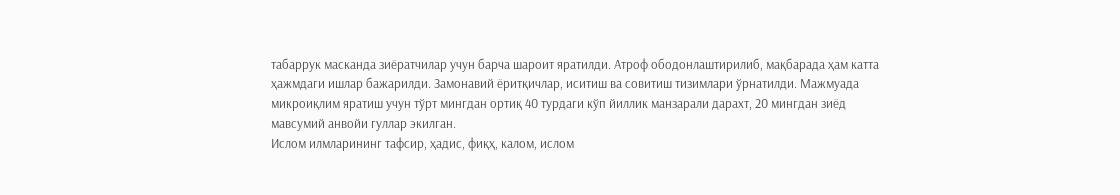табаррук масканда зиёратчилар учун барча шароит яратилди. Атроф ободонлаштирилиб, мақбарада ҳам катта ҳажмдаги ишлар бажарилди. Замонавий ёритқичлар, иситиш ва совитиш тизимлари ўрнатилди. Мажмуада микроиқлим яратиш учун тўрт мингдан ортиқ 40 турдаги кўп йиллик манзарали дарахт, 20 мингдан зиёд мавсумий анвойи гуллар экилган.
Ислом илмларининг тафсир, ҳадис, фиқҳ, калом, ислом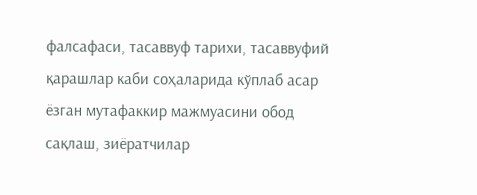фалсафаси, тасаввуф тарихи, тасаввуфий қарашлар каби соҳаларида кўплаб асар ёзган мутафаккир мажмуасини обод сақлаш, зиёратчилар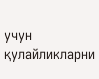учун қулайликларни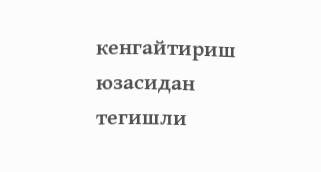кенгайтириш юзасидан тегишли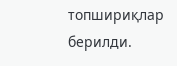топшириқлар берилди.